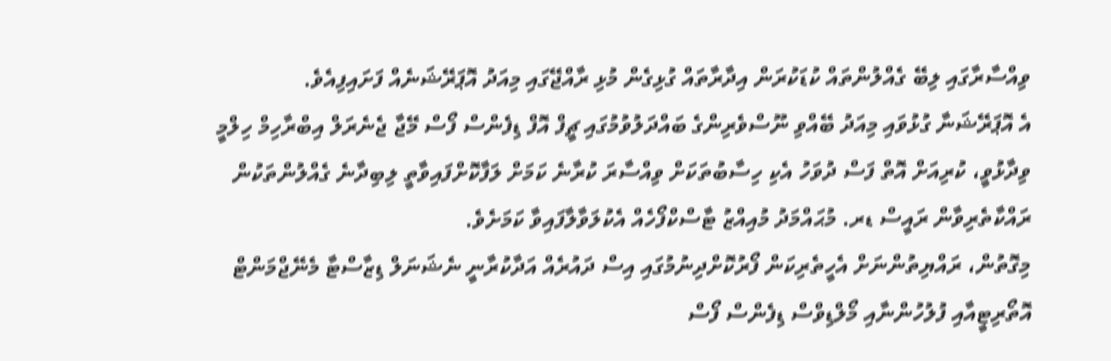ވިއްސާރާގައި ލިބޭ ގެއްލުންތައް ކުޑަކުރަން އިދާރާތައް ގުޅިގެން މުޅި ރާއްޖޭގައި މިއަދު އޮޕަރޭޝަނެއް ފަށައިފިއެވެ.
އެ އޮޕަރޭޝަނާ ގުޅުވައި މިއަދު ބޭއްވި ނޫސްވެރިންގެ ބައްދަލުވުމުގައި ޗީފް އޮފް ޑިފެންސް ފޯސް މޭޖާ ޖެނެރަލް އިބްރާހިމް ހިލްމީ ވިދާޅުވީ، ކުރިއަށް އޮތް ފަސް ދުވަހު އެކި ހިސާބުތަކަށް ވިއްސާރަ ކުރާނެ ކަމަށް ލަފާކޮށްފައިވާތީ ލިބިދާނެ ގެއްލުންތަކުން ރައްކާތެރިވާން ރައީސް ޑރ. މުޙައްމަދު މުއިއްޒު ޓާސްކްފޯހެއް އެކުލަވާލާފައިވާ ކަމަށެވެ.
މިގޮތުން، ރައްޔިތުންނަށް އެހީތެރިކަން ފޯރުކޮށްދިނުމުގައި އިސް ދައުރެއް އަދާކުރާނީ ނެޝަނަލް ޑިޒާސްޓާ މެނޭޖްމަންޓް އޮތޯރިޓީއާއި ފުލުހުންނާއި މޯލްޑިވްސް ޑިފެންސް ފޯސް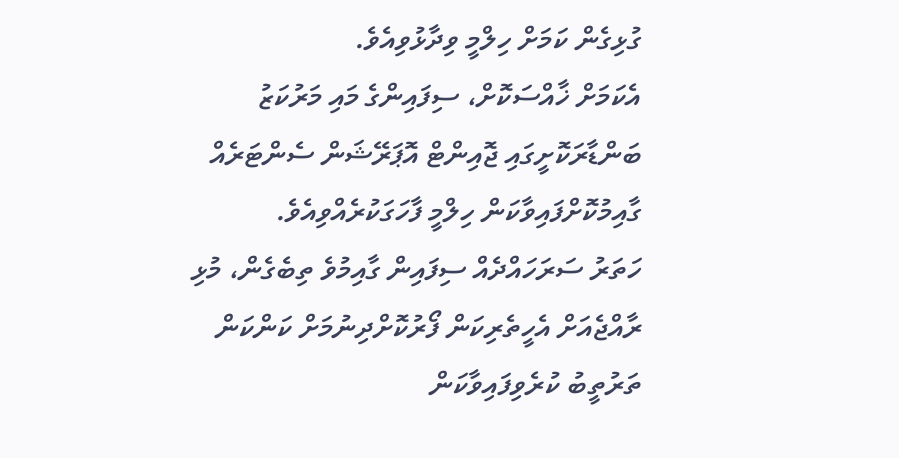ގުޅިގެން ކަމަށް ހިލްމީ ވިދާޅުވިއެވެ.
އެކަމަށް ޚާއްސަކޮށް، ސިފައިންގެ މައި މަރުކަޒު ބަންޑާރަކޮށީގައި ޖޮއިންޓް އޮޕަރޭޝަން ސެންޓަރެއް ގާއިމުކޮށްފައިވާކަން ހިލްމީ ފާހަގަކުރެއްވިއެވެ.
ހަތަރު ސަރަހައްދެއް ސިފައިން ގާއިމުވެ ތިބެގެން، މުޅި ރާއްޖެއަށް އެހީތެރިކަން ފޯރުކޮށްދިނުމަށް ކަންކަން ތަރުތީބު ކުރެވިފައިވާކަން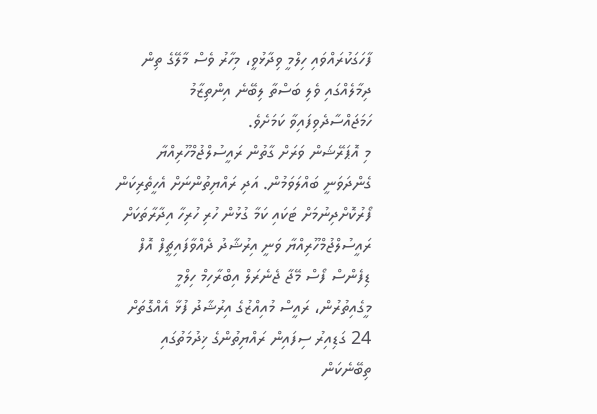ފާހަގަކުރައްވައި ހިލްމީ ވިދާޅުވީ، މިހާރު ވެސް މާލޭގެ ތިން ދިމާލެއްގައި ވެލި ބަސްތާ ލިބޭނެ އިންތިޒާމު ހަމަޖައްސާދެވިފައިވާ ކަމަށެވެ.
މި އޮޕަރޭޝަން ވަރަށް ގާތުން ރައީސުލްޖުމްހޫރިއްޔާ ގެންދަވަނީ ބައްލަވަމުން. އަދި ރައްޔިތުންނަށް އެހީތެރިކަން ފޯރުކޮށްދިނުމަށް ޓަކައި ކަމާ ގުޅުން ހުރި ހުރިހާ އިދާރާތަކަށް ރައީސުލްޖުމްހޫރިއްޔާ ވަނީ އިރުޝާދު ދެއްވާފައިޗީފް އޮފް ޑިފެންސް ފޯސް މޭޖާ ޖެނެރަލް އިބްރާހިމް ހިލްމީ
މީގެއިތުރުން، ރައީސް މުއިއްޒުގެ އިރުޝާދު ފުޅާ އެއްގޮތަށް 24 ގަޑިއިރު ސިފައިން ރައްޔިތުންގެ ޚިދުމަތުގައި ތިބޭނެކަން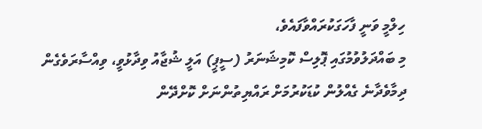ހިލްމީ ވަނީ ފާހަގަކުރައްވާފައެވެ،
މި ބައްދަލުވުމުގައި ޕޮލިސް ކޮމިޝަނަރު (ސީޕީ) އަލީ ޝުޖާއު ވިދާޅުވީ، ވިއްސާރަވެގެން ދިމާވެދާނެ ގެއްލުން ކުޑަކުރުމަށް ރައްޔިތުންނަށް ކޮށްދޭން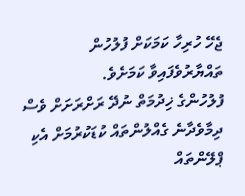ޖެހޭ ހުރިހާ ކަމަކަށް ފުލުހުން ތައްޔާރުވެފައިވާ ކަމަށެވެ.
ފުލުހުންގެ ޚިދުމަތް ނުދޭ ރަށްރަށަށް ވެސް ދިމާވެދާނެ ގެއްލުންތައް ކުޑަކުރުމަށް އެކި ޕްލޭންތައް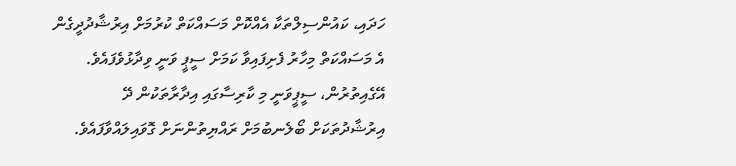ހަދައި، ކައުންސިލްތަކާ އެއްކޮށް މަސައްކަތް ކުރުމަށް އިރުޝާދުދީގެން އެ މަސައްކަތް މިހާރު ފެށިފައިވާ ކަމަށް ސީޕީ ވަނީ ވިދާޅުވެފައެވެ.
އޭގެއިތުރުން، ސީޕީވަނީ މި ކާރިސާގައި އިދާރާތަކުން ދޭ އިރުޝާދުތަކަށް ބޯލެނބުމަށް ރައްޔިތުންނަށް ގޮވައިލައްވާފައެވެ.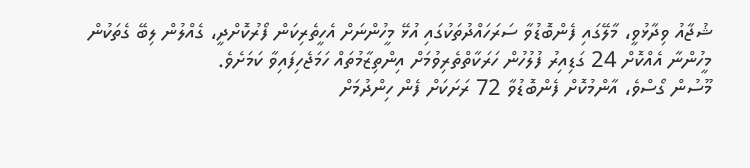ޝުޖާއު ވިދާޅުވީ، މާލޭގައި ފެންބޮޑުވާ ސަރަހައްދުތަކުގައި އުޅޭ މީހުންނަށް އެހީތެރިކަން ފޯރުކޮށްދީ، ގެއްލުން ލިބޭ ގެތަކުން މީހުންނާ އެއްކޮށް 24 ގަޑިއިރު ފުލުހުން ހަރަކާތްތެރިވުމަށް އިންތިޒާމުތައް ހަމަޖެހިފައިވާ ކަމަށެވެ.
މޫސުން ގޯސްވެ، އާންމުކޮށް ފެންބޮޑުވާ 72 ރަށަކަށް ފެން ހިންދުމަށް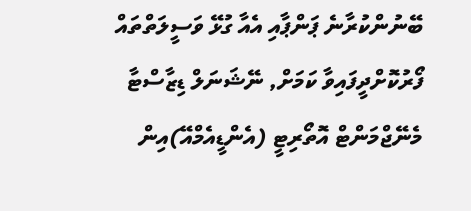ބޭނުންކުރާނެ ޕަންޕާއި އެއާ ގުޅޭ ވަސީލަތްތައް ފޯރުކޮށްދީފައިވާ ކަމަށް, ނޭޝަނަލް ޑިޒާސްޓާ މެނޭޖްމަންޓް އޮތޯރިޓީ (އެންޑީއެމްއޭ)އިން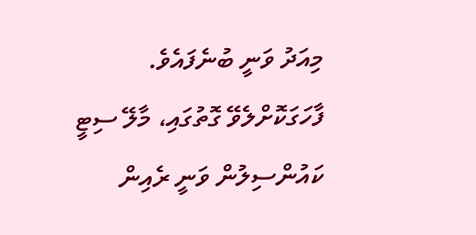މިއަދު ވަނީ ބުނެފައެވެ.
ފާހަގަކޮށްލެވޭ ގޮތުގައި، މާލޭ ސިޓީ ކައުންސިލުން ވަނީ ރެއިން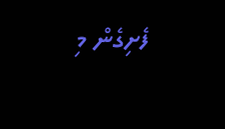ފެށިގެން މި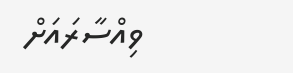ވިއްސާރައަށް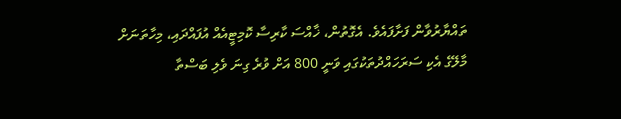ތައްޔާރުވާން ފަށާފައެވެ. އެގޮތުން، ޚާއްސަ ކާރިސާ ކޮމިޓީއެއް އުފައްދައި، މިހާތަނަށް މާލޭގެ އެކި ސަރަހައްދުތަކުގައި ވަނީ 800 އަށް ވުރެ ގިނަ ވެލި ބަސްތާ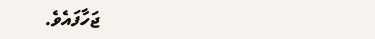ޖަހާފައެވެ.